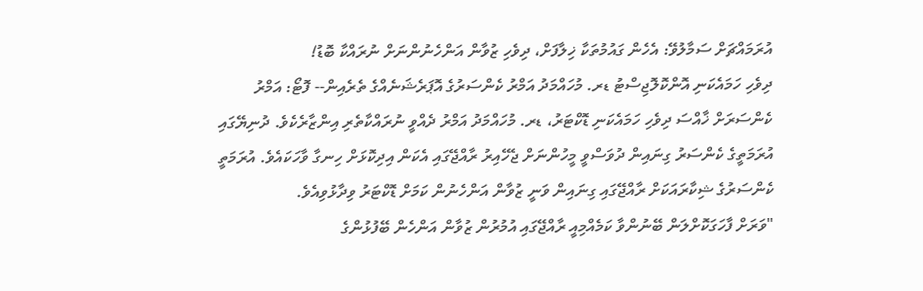އުރަމައްޗަށް ސަމާލުވޭ: އެހެން ގައުމުތަކާ ޚިލާފަށް، ދިވެހި ޒުވާން އަންހެނުންނަށް ނުރައްކާ ބޮޑު!
ދިވެހި ހަމައެކަނި އޮންކޮލޮޖިސްޓު ޑރ. މުހައްމަދު އަމްރު ކެންސަރުގެ އޮޕަރެޝަނެއްގެ ތެރެއިން-- ފޮޓޯ: އަމްރު
ކެންސަރަށް ޚާއްސަ ދިވެހި ހަމައެކަނި ޑޮކްޓަރު، ޑރ. މުހައްމަދު އަމްރު ދެއްވީ ނުރައްކާތެރި އިންޒާރެކެވެ. ދުނިޔޭގައި އުރަމަތީގެ ކެންސަރު ގިނައިން ދުވަސްވީ މީހުންނަށް ޖެހޭއިރު ރާއްޖޭގައި އެކަން އިދިކޮޅަށް ހިނގާ ވާހަކައެވެ. އުރަމަތީ ކެންސަރުގެ ޝިކާރައަކަށް ރާއްޖޭގައި ގިނައިން ވަނީ ޒުވާން އަންހެނުން ކަމަށް ޑޮކްޓަރު ވިދާޅުވިއެވެ.
"ވަރަށް ފާހަގަކޮށްލަން ބޭނުންވާ ކަމެއްމިއީ ރާއްޖޭގައި އުމުރުން ޒުވާން އަންހެން ބޭފުޅުންގެ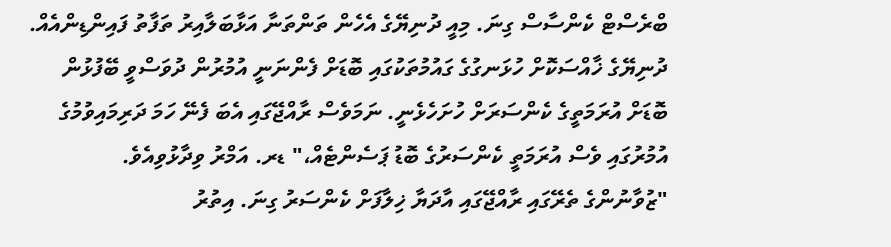ބްރެސްޓް ކެންސާސް ގިނަ. މިއީ ދުނިޔޭގެ އެހެން ތަންތަނާ އަޅާބަލާއިރު ތަފާތު ފައިންޑިންއެއް. ދުނިޔޭގެ ޚާއްސަކޮށް ހުޅަނގުގެ ގައުމުތަކުގައި ބޮޑަށް ފެންނަނީ އުމުރުން ދުވަސްވީ ބޭފުޅުން ބޮޑަށް އުރަމަތީގެ ކެންސަރަށް ހުށަހެޅެނީ. ނަމަވެސް ރާއްޖޭގައި އެބަ ފެނޭ ހަމަ ދަރިމައިވުމުގެ އުމުރުގައި ވެސް އުރަމަތީ ކެންސަރުގެ ބޮޑު ޕަސެންޓެއް،" ޑރ. އަމްރު ވިދާޅުވިއެވެ.
"ޒުވާނުންގެ ތެރޭގައި ރާއްޖޭގައި އާދަޔާ ޚިލާފަށް ކެންސަރު ގިނަ. އިތުރު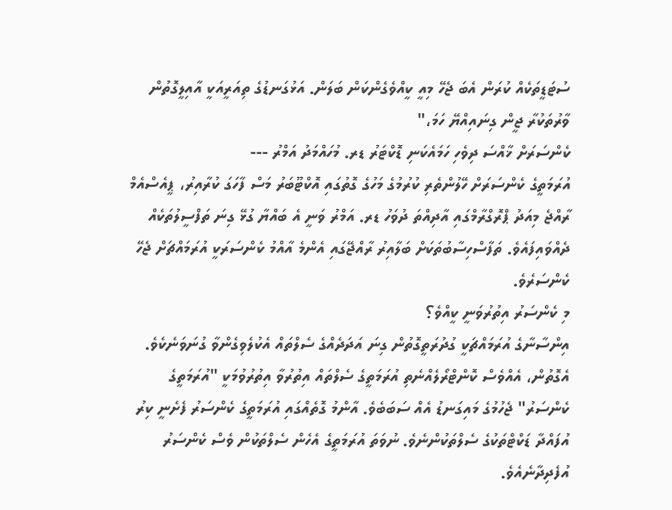ސުޓަޑީތަކެއް ކުރަން އެބަ ޖެހޭ މިއީ ކީއްވެގެންކަން ބަލަން. އަޅުގަނޑުގެ ތިއަރީއަކީ އާއިލީގޮތުން ވާރުތަކުރާ ޖީން ގިނައިއްޔޭ ހަމަ،"
ކެންސަރަށް ޚާއްސަ ދިވެހި ހަމައެކަނި ޑޮކްޓަރު ޑރ. މުހައްމަދު އަމްރު ---
އުރަމަތީގެ ކެންސަރަށް ހޭލުންތެރި ކުރުމުގެ މަހުގެ ގޮތުގައި އޮކްޓޫބަރު މަސް ފާހަގަ ކުރާއިރު، ޕީއެސްއެމް ރާއްޖެ މިއަދު ޕްރޮގްރާމްގައި އާދިއްތަ ދުވަހު ޑރ. އަމްރު ވަނީ އެ ބައްޔާ ގުޅޭ ގިނަ ތަފްސީލުތަކެއް ދެއްވައިފައެވެ. ތަފާސްހިސާބުތަކަށް ބަލާއިރު ރާއްޖޭގައި އެންމެ އާއްމު ކެންސަރަކީ އުރަމައްޗަށް ޖެހޭ ކެންސަރެވެ.
މި ކެންސަރު އިތުރުވަނީ ކީއްވެ؟
އިންސާނާގެ އުރަމައްޗަކީ ގުދުރަތީގޮތުން ގިނަ އަދަދެއްގެ ސެލްތައް އެކުލެވިގެންވާ ގުނަވަނެކެވެ. އެގޮތުން، އެއްވެސް ކޮންޓްރޯލެއްނެތި އުރަމަތީގެ ސެލްތައް އިތުރުވާ އިތުރުވުމަކީ "އުރަމަތީގެ ކެންސަރު" ޖެހުމުގެ މައިގަނޑު އެއް ސަބަބެވެ. އާންމު ގޮތެއްގައި އުރަމަތީގެ ކެންސަރު ފެށެނީ ކިރު އުފައްދާ ޑަކްޓްތަކުގެ ސެލްތަކުންނެވެ. ނުވަތަ އުރަމަތީގެ އެހެން ސެލްތަކުން ވެސް ކެންސަރު އުފެދިދާނެއެވެ.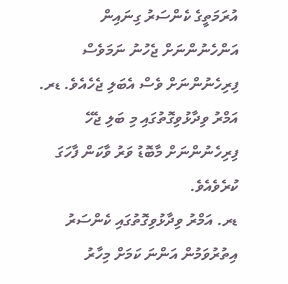އުރަމަތީގެ ކެންސަރު ގިނައިން އަންހެނުންނަށް ޖެހުނު ނަމަވެސް ފިރިހެނުންނަށް ވެސް އެބަލި ޖެހެއެވެ. ޑރ. އަމްރު ވިދާޅުވިގޮތުގައި މި ބަލި ޖެހޭ ފިރިހެނުންނަށް މާބޮޑު ވަރު ވާކަން ފާހަގަ ކުރެވެއެވެ.
ޑރ. އަމްރު ވިދާޅުވިގޮތުގައި ކެންސަރު އިތުރުވަމުން އަންނަ ކަމަށް މިހާރު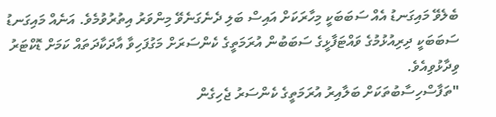ބެލެވޭ މައިގަނޑު އެއް ސަބަބަކީ މިހާރަކަށް އައިސް ބަލި ދެނެގަނެވޭ މިންވަރު އިތުރުވުމެވެ. އަނެއް މައިގަނޑު ސަބަބަކީ ދިރިއުޅުމުގެ ވައްޓަފާޅީގެ ސަބަބުން އުރަމަތީގެ ކެންސަރަށް މަގުފަހިވާ އާދަކާދަތައް ކަމަށް ޑޮކްޓަރު ވިދާޅުވިއެވެ.
"ތަފާސްހިސާބުތަކަށް ބަލާއިރު އުރަމަތީގެ ކެންސަރު ޖެހިގެން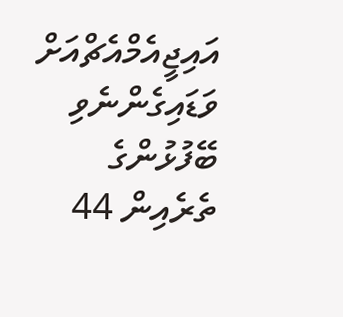އައިޖީއެމްއެޗްއަށް ވަޑައިގެންނެވި ބޭފުޅުންގެ ތެރެއިން 44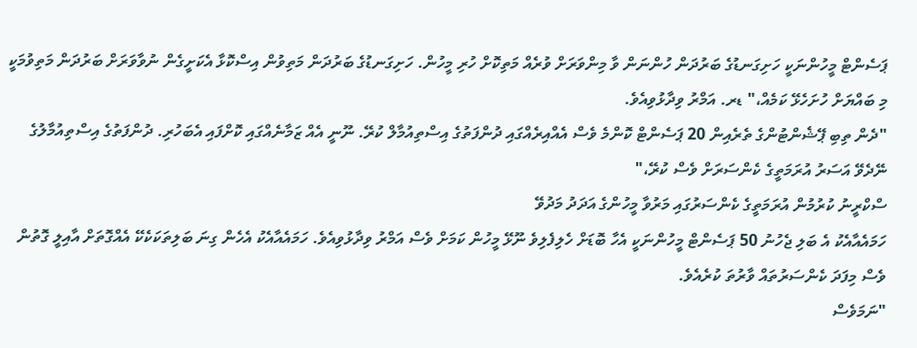ޕަސެންޓް މީހުންނަކީ ހަށިގަނޑުގެ ބަރުދަން ހުންނަން ވާ މިންވަރަށް ވުރެއް މަތިކޮށް ހުރި މީހުން. ހަށިގަނޑުގެ ބަރުދަން މަތިވުން އިސްކޮޅާ އެކަށީގެން ނުވާވަރަށް ބަރުދަން މަތިވުމަކީ މި ބައްޔަށް ހުށަހެޅޭ ކަމެއް،" ޑރ. އަމްރު ވިދާޅުވިއެވެ.
"ދެން ތިބި ޕޭޝެންޓުންގެ ތެރެއިން 20 ޕަސެންޓް ކޮންމެ ވެސް އެއްއިރެއްގައި ދުންފަތުގެ އިސްތިއުމާލް ކުރޭ. ނޫނީ އެއް ޒަމާނެއްގައި ކޮށްފައި އެބަހުރި. ދުންފަތުގެ އިސްތިއުމާލުގެ ނޭދެވޭ އަސަރު އުރަމަތީގެ ކެންސަރަށް ވެސް ކުރޭ،"
ސްކްރީނު ކުރުމުން އުރަމަތީގެ ކެންސަރުގައި މަރުވާ މީހުންގެ އަދަދު މަދުވޭ
ހަމައެއާއެކު އެ ބަލި ޖެހުނު 50 ޕަސެންޓް މީހުންނަކީ އެހާ ބޮޑަށް ހެލިފެލިވެ ނޫޅޭ މީހުން ކަމަށް ވެސް އަމްރު ވިދާޅުވިއެވެ. ހަމައެއާއެކު އެހެން ގިނަ ބަލިތަކަކެކޭ އެއްގޮތަށް އާއިލީ ގޮތުން ވެސް މިފަދަ ކެންސަރުތައް ވާރުތަ ކުރެއެވެ.
"ނަމަވެސް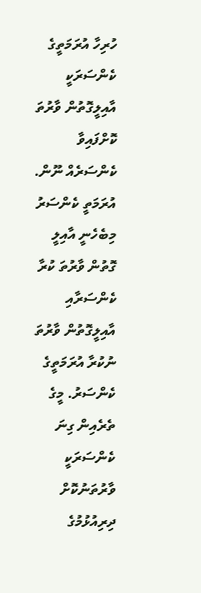ހުރިހާ އުރަމަތީގެ ކެންސަރަކީ އާއިލީގޮތުން ވާރުތަ ކޮށްފައިވާ ކެންސަރެއް ނޫން. އުރަމަތީ ކެންސަރު މިބެހެނީ އާއިލީ ގޮތުން ވާރުތަ ކުރާ ކެންސަރާއި އާއިލީގޮތުން ވާރުތަ ނުކުރާ އުރަމަތީގެ ކެންސަރު. މީގެ ތެރެއިން ގިނަ ކެންސަރަކީ ވާރުތަނުކޮށް ދިރިއުޅުމުގެ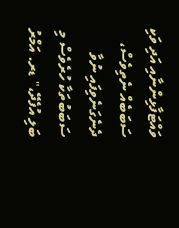ވައްޓަފާޅިންނާއި އަދި ވަކި ސަބަބެއް ނެތިވެސް، ދެނެގަނެވިފައި ނުވާ ސަބަބުތަކާ ހުރެވެސް މި ބަލި އުފެދޭ،" ޑރ. އަމްރު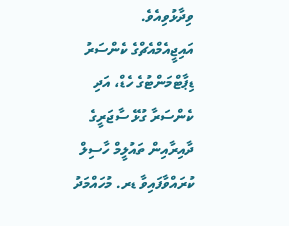ވިދާޅުވިއެވެ.
އައިޖީއެމްއެޗްގެ ކެންސަރު ޑިޕާޓްމަންޓުގެ ހެޑް، އަދި ކެންސަރާ ގުޅޭ ސާޖަރީގެ ދާއިރާއިން ތައުލީމް ހާސިލް ކުރައްވާފައިވާ ޑރ. މުހައްމަދު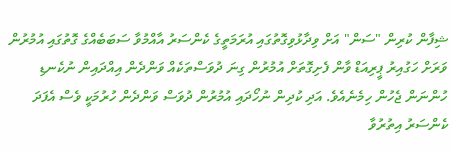ޝިފާން ކުރިން "ސަން" އަށް ވިދާޅުވިގޮތުގައި އުރަމަތީގެ ކެންސަރު އާއްމުވާ ސަބަބެއްގެ ގޮތުގައި އުމުރުން ވަރަށް ހަގުއިރު ޕީރިއަޑް ވާން ފެށިގޮތަށް އުމުރުން ގިނަ ދުވަސްތަކެއް ވަންދެން އިއްދައިން ނުކެނޑި ހުންނަން ޖެހުން ހިމެނެއެވެ. އަދި ކުދިން ނުހޯދައި އުމުރުން ދުވަސް ވަންދެން ހުރުމަކީ ވެސް އެފަދަ ކެންސަރު އިތުރުވާ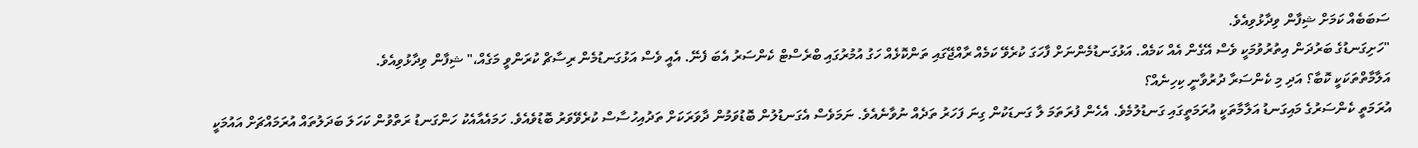ސަބަބެއް ކަމަށް ޝިފާން ވިދާޅުވިއެވެ.
"ހަށިގަނޑުގެ ބަރުދަން އިތުރުވުމަކީ ވެސް އޭގެން އެއް ކަމެއް. އަޅުގަނޑުމެންނަށް ފާހަގަ ކުރެވޭ ކަމެއް ރާއްޖޭގައި ތަންކޮޅެއް ހަގު އުމުރުގައި ބްރެސްޓް ކެންސަރު އެބަ ފެނޭ. އެއީ ވެސް އަޅުގަނޑުމެން ރިސާޗް ކުރަންވީ މަގެއް،" ޝިފާން ވިދާޅުވިއެވެ.
އަލާމާތްތަކަކީ ކޮބާ؟ އަދި މި ކެންސަރާ ދުރުވާނީ ކިހިނެއް؟
އުރަމަތީ ކެންސަރުގެ މައިގަނޑު އަލާމާތަކީ އުރަމަތީގައި ގަނޑުލުމެވެ. އެހެން ފުރަތަމަ ލާ ގަނޑަކުން ގިނަ ފަހަރު ތަދެއް ނުވާނެއެވެ. ނަމަވެސް އެގަނޑުލުން ބޮޑުވަމުން ދާވަރަކަށް ތަދުއިހުސާސް ކުރެވޭވަރު ބޮޑުވެއެވެ. ހަމައެއާއެކު ހަންގަނޑު ރަތްވުން ކަހަލަ ބަދަލުތައް އުރަމައްޗަށް އައުމަކީ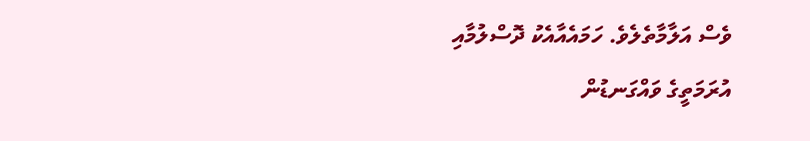ވެސް އަލާމާތެލެވެ. ހަމައެއާއެކު ދޮސްލުމާއި އުރަމަތީގެ ވައްގަނޑުން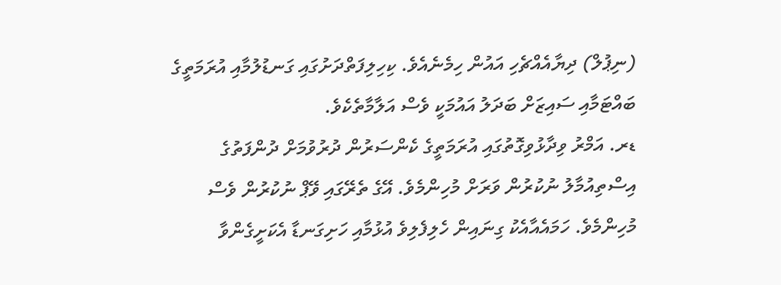(ނިޕުލް) ދިޔާއެއްޗެހި އައުން ހިމެނެއެވެ. ކިހިލިފަތްދަށުގައި ގަނޑުލުމާއި އުރަމަތީގެ ބައްޓަމާއި ސައިޒަށް ބަދަލު އައުމަކީ ވެސް އަލާމާތެކެވެ.
ޑރ. އަމްރު ވިދާޅުވިގޮތުގައި އުރަމަތީގެ ކެންސަރުން ދުރުވުމަށް ދުންފަތުގެ އިސްތިއުމާލު ނުކުރުން ވަރަށް މުހިންމެވެ. އޭގެ ތެރޭގައި ވޭޕް ނުކުރުން ވެސް މުހިންމެވެ. ހަމައެއާއެކު ގިނައިން ހެލިފެލިވެ އުޅުމާއި ހަށިގަނޑާ އެކަށީގެންވާ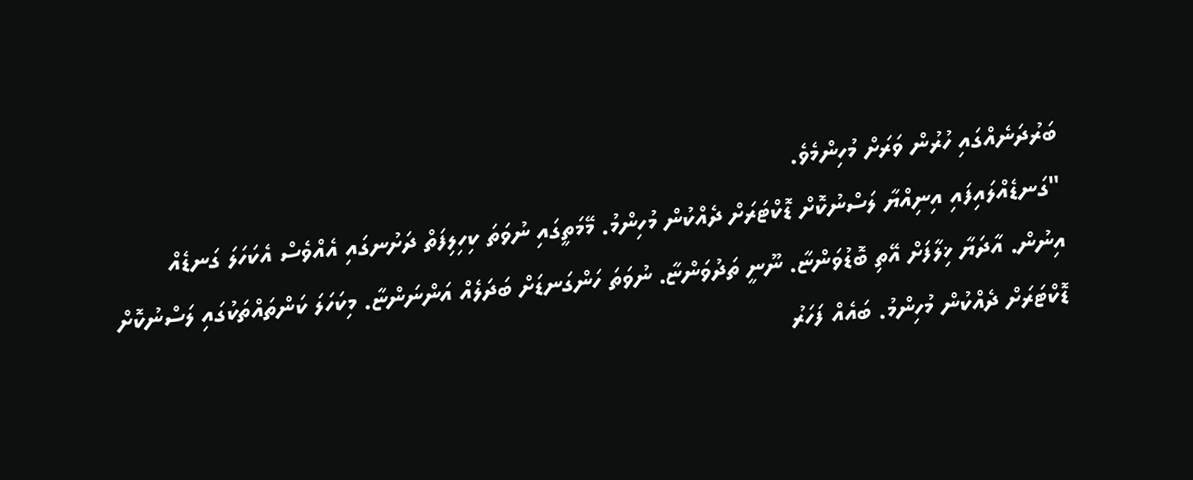ބަރުދަނެއްގައި ހުރުން ވަރަށް މުހިންމެވެ.
"ގަނޑެއްލައިފައި އިނިއްޔާ ލަސްނުކޮށް ޑޮކްޓަރަށް ދެއްކުން މުހިންމު. މޭމަތީގައި ނުވަތަ ކިހިލިފަތް ދަށުނގައި އެއްވެސް އެކަހަލަ ގަނޑެއް އިނުން. އާދަޔާ ޚިލާފަށް އޭތި ބޮޑުވަންޏާ. ނޫނީ ތަދުވަންޏާ. ނުވަތަ ހަންގަނޑަށް ބަދަލެއް އަންނަންޏާ. މިކަހަލަ ކަންތައްތަކުގައި ލަސްނުކޮށް ޑޮކްޓަރަށް ދެއްކުން މުހިންމު. ބައެއް ފަހަރު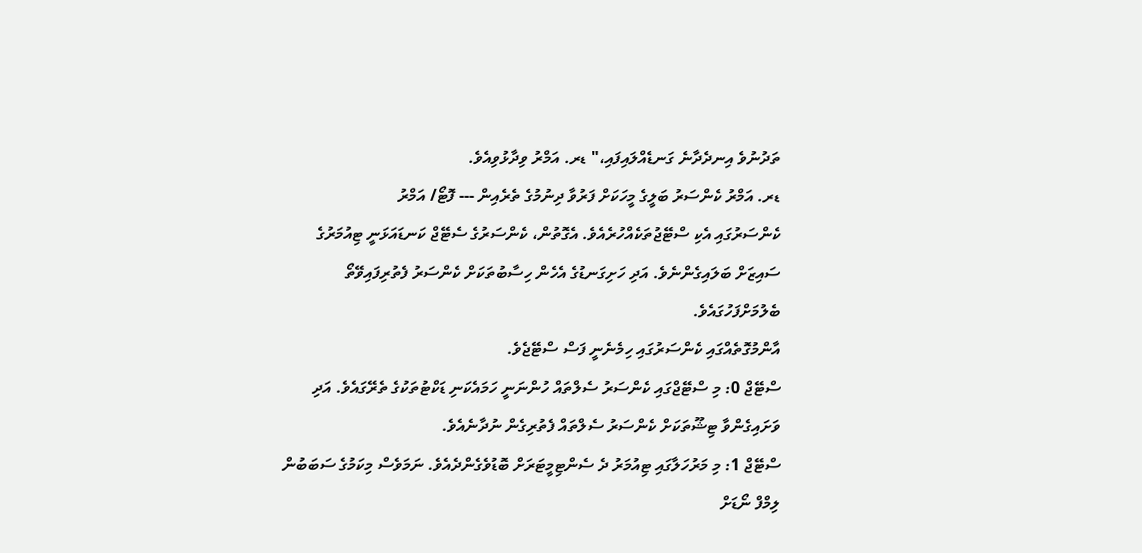ތަދުނުވެ އިނދެދާނެ ގަނޑެއްލައިފައި،" ޑރ. އަމްރު ވިދާޅުވިއެވެ.
ޑރ. އަމްރު ކެންސަރު ބަލީގެ މީހަކަށް ފަރުވާ ދިނުމުގެ ތެރެއިން --- ފޮޓޯ/ އަމްރު
ކެންސަރުގައި އެކި ސްޓޭޖުތަކެއްހުރެއެވެ. އެގޮތުން، ކެންސަރުގެ ސެޓޭޖް ކަނޑައަޅަނީ ޓިއުމަރުގެ ސައިޒަށް ބަލައިގެންނެވެ. އަދި ހަށިގަނޑުގެ އެހެން ހިސާބުތަކަށް ކެންސަރު ފެތުރިފައިވޭތޯ ބެލުމަށްފަހުގައެވެ.
އާންމުގޮތެއްގައި ކެންސަރުގައި ހިމެނެނީ ފަސް ސްޓޭޖެވެ.
ސްޓޭޖް 0: މި ސްޓޭޖްގައި ކެންސަރު ސެލްތައް ހުންނަނީ ހަމައެކަނި ޑަކްޓުތަކުގެ ތެރޭގައެވެ. އަދި ވަށައިގެންވާ ޓިޝޫތަކަށް ކެންސަރު ސެލްތައް ފެތުރިގެން ނުދާނެއެވެ.
ސްޓޭޖް 1: މި މަރުހަލާގައި ޓިއުމަރު ދެ ސެންޓިމީޓަރަށް ބޮޑުވެގެންދެއެވެ. ނަމަވެސް މިކަމުގެ ސަބަބުން ލިމްފް ނޯޑަށް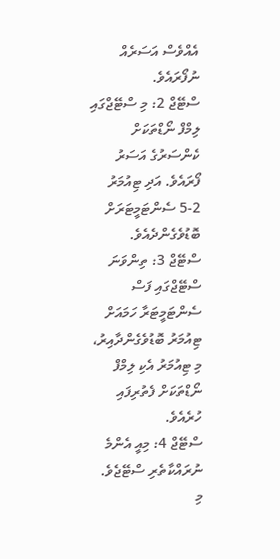އެއްވެސް އަސަރެއް ނުފޯރައެވެ.
ސްޓޭޖް 2: މި ސްޓޭޖްގައި ލިމްފް ނޯޑްތަކަށް ކެންސަރުގެ އަސަރު ފޯރައެވެ. އަދި ޓިއުމަރު 2-5 ސެންޓަމީޓަރަށް ބޮޑުވެގެންދެއެވެ.
ސްޓޭޖް 3: ތިންވަނަ ސްޓޭޖްގައި ފަސް ސެންޓަމީޓަރާ ހަމައަށް ޓިއުމަރު ބޮޑުވެގެންދާއިރު، މި ޓިއުމަރު އެކި ލިމްފް ނޯޑްތަކަށް ފެތުރިފައި ހުރެއެވެ.
ސްޓޭޖް 4: މިއީ އެންމެ ނުރައްކާތެރި ސްޓޭޖެވެ. މި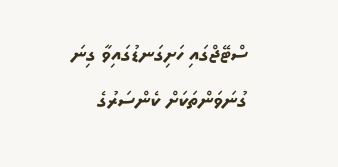ސްޓޭޖްގައި ހަށިގަނޑުގައިވާ ގިނަ ގުނަވަންތަކަށް ކެންސަރުގެ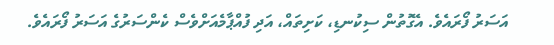އަސަރު ފޯރައެވެ. އެގޮތުން ސިކުނޑި، ކަށިތައް، އަދި ފުއްޕާމެއަށްވެސް ކެންސަރުގެ އަސަރު ފޯރައެވެ.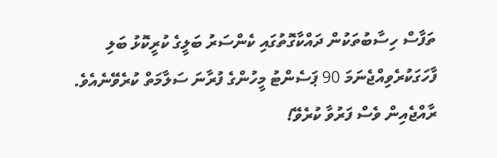ތަފާސް ހިސާބުތަކުން ދައްކާގޮތުގައި ކެންސަރު ބަލީގެ ކުރީކޮޅު ބަލި ފާހަގަކުރެވިއްޖެނަމަ 90 ޕަސެންޓު މީހުންގެ ފުރާނަ ސަލާމަތް ކުރެވޭނެއެވެ.
ރާއްޖެއިން ވެސް ފަރުވާ ކުރެވޭ!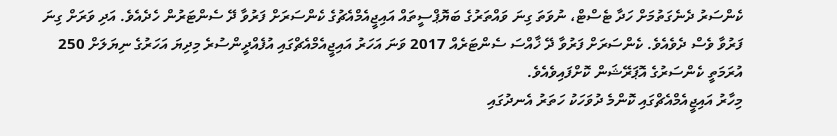ކެންސަރު ދެނެގަތުމަށް ހަދާ ޓެސްޓް، ނުވަތަ ގިނަ ވައްތަރުގެ ބަޔޮޕްސީތައް އައިޖީއެމްއެޗުގެ ކެންސަރަށް ފަރުވާ ދޭ ސެންޓަރުން ހެދެއެވެ. އަދި ވަރަށް ގިނަ ފަރުވާ ވެސް ދެވެއެވެ. ކެންސަރަށް ފަރުވާ ދޭ ޚާއްސަ ސެންޓަރެއް 2017 ވަނަ އަހަރު އައިޖީއެމްއެޗްގައި އުފެއްދީންސުރެ މިދިޔަ އަހަރުގެ ނިޔަލަށް 250 އުރަމަތީ ކެންސަރުގެ އޮޕަރޭޝަން ކޮށްފައިވެއެވެ.
މިހާރު އައިޖީއެމްއެޗްގައި ކޮންމެ ދުވަހަކު ހަތަރު އެނދުގައި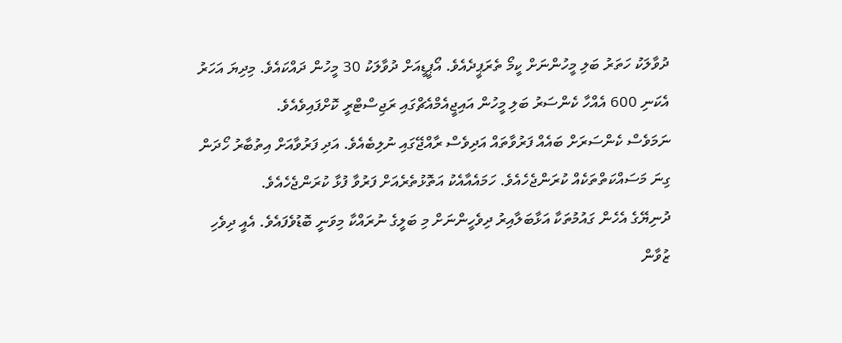ދުވާލަކު ހަތަރު ބަލި މީހުންނަށް ކީމޯ ތެރަޕީދެއެވެ. އޯޕީޑީއަށް ދުވާލަކު 30 މީހުން ދައްކައެވެ. މިދިޔަ އަހަރު އެކަނި 600 އެއްހާ ކެންސަރު ބަލި މީހުން އައިޖީއެމްއެޗްގައި ރަޖިސްޓްރީ ކޮށްފައިވެއެވެ.
ނަމަވެސް ކެންސަރަށް ބައެއް ފަރުވާތައް އަދިވެސް ރާއްޖޭގައި ނުލިބެއެވެ. އަދި ފަރުވާއަށް އިތުބާރު ހޯދަން ގިނަ މަސައްކަތްތަކެއް ކުރަންޖެހެއެވެ. ހަމައެއާއެކު އަތޮޅުތެރެއަށް ފަރުވާ ފުޅާ ކުރަންޖެހެއެވެ.
ދުނިޔޭގެ އެހެން ގައުމުތަކާ އަޅާބަލާއިރު ދިވެހީންނަށް މި ބަލީގެ ނުރައްކާ މިވަނީ ބޮޑުވެފައެވެ. އެއީ ދިވެހި ޒުވާން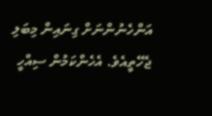އަންހެނުންނަށް ގިނައިން މިބަލި ޖެހޭތީއެވެ. އެހެންކަމުން ސިއްހީ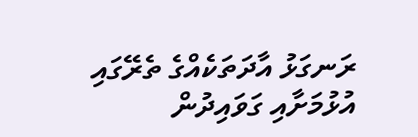ރަނގަޅު އާދަތަކެއްގެ ތެރޭގައި އުޅުމަށާއި ގަވައިދުން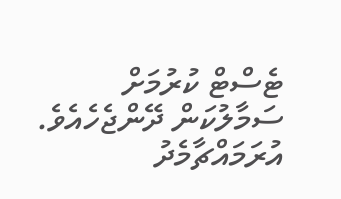ޓެސްޓް ކުރުމަށް ސަމާލުކަން ދޭންޖެހެއެވެ. އުރަމައްޗާމެދު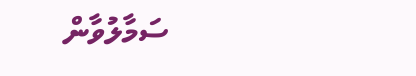ސަމާލުވާން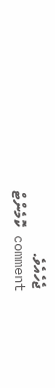ޖެހެއެވެ.
comment ކޮމެންޓް